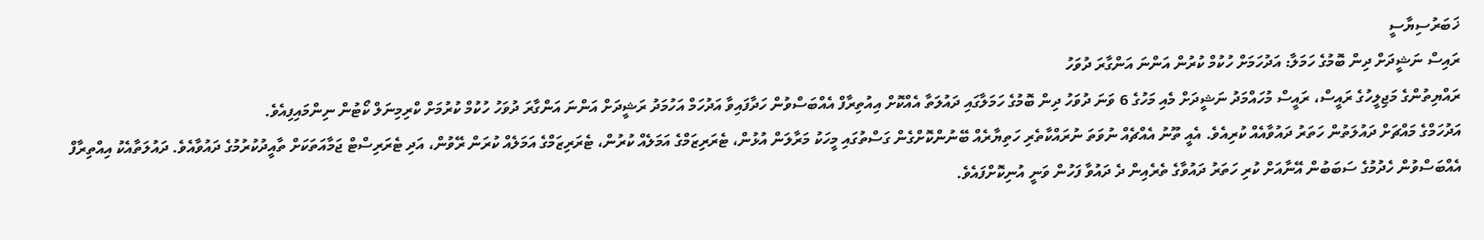ޚަބަރުސިޔާސީ
ރައިސް ނަޝީދަށް ދިން ބޮމުގެ ހަމަލާ: އަދުހަމަށް ހުކުމް ކުރުން އަންނަ އަންގާރަ ދުވަހު
ރައްޔިތުންގެ މަޖިލީހުގެ ރައީސް، ރައީސް މުހައްމަދު ނަޝީދަށް މެއި މަހުގެ 6 ވަނަ ދުވަހު ދިން ބޮމުގެ ހަމަލާގައި ދައުލަތާ އެއްކޮށް އިއުތިރާފް އެއްބަސްވުން ހަދާފައިވާ އަދުހަމް އަހުމަދު ރަޝީދަށް އަންނަ އަންގާރަ ދުވަހު ހުކުމް ކުރުމަށް ކްރިމިނަލް ކޯޓުން ނިންމައިފިއެވެ.
އަދުހަމްގެ މައްޗަށް ދައުލަތުން ހަތަރު ދައުވާއެއް ކުރިއެވެ. އެއީ ތޫނު އެއްޗެއް ނުވަތަ ނުރައްކާތެރި ހަތިޔާރެއް ބޭނުންކޮށްގެން ގަސްތުގައި މީހަކު މަރާލަން އުޅުން، ޓެރަރިޒަމްގެ އަމަލެއް ކުރުން، ޓެރަރިޒަމްގެ އަމަލެއް ކުރަން ރޭވުން، އަދި ޓެރަރިސްޓް ޖަމާއަތަކަށް ތާއީދުކުރުމުގެ ދައުވާއެވެ. ދައުލަތާއެކު އިއްތިރާފް އެއްބަސްވުން ހެދުމުގެ ސަބަބުން އޭނާއަށް ކުރި ހަތަރު ދައުވާގެ ތެރެއިން ދެ ދައުވާ ފަހުން ވަނީ އުނިކޮށްފައެވެ.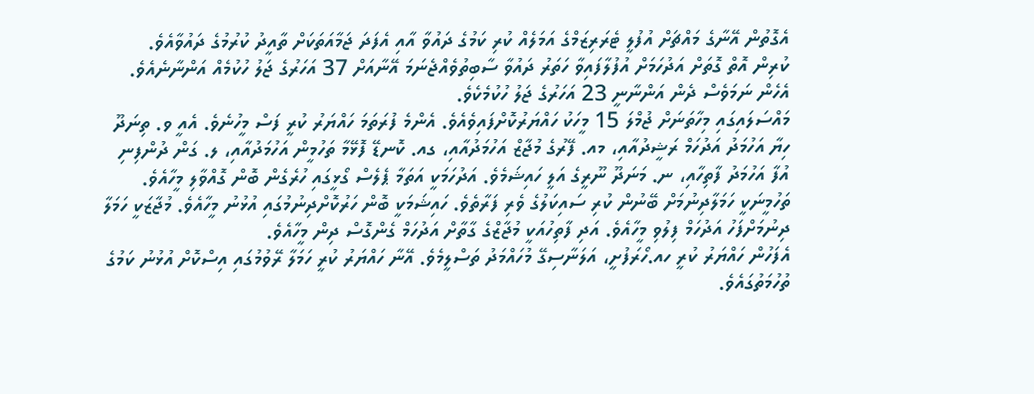އެގޮތުން އޭނާގެ މައްޗަށް އުފުލީ ޓެރަރިޒަމްގެ އަމަލެއް ކުރި ކަމުގެ ދައުވާ އާއި އެފަދަ ޖަމާއަތަކަށް ތާއީދު ކުރުމުގެ ދައުވާއެވެ.
ކުރިން އޮތް ގޮތަށް އަދުހަމަށް އުފުލާފައިވާ ހަތަރު ދައުވާ ސާބިތުވެއްޖެނަމަ އޭނާއަށް 37 އަހަރުގެ ޖަލު ހުކުމެއް އަންނާނެއެވެ. އެހެން ނަމަވެސް ދެން އަންނާނީ 23 އަހަރުގެ ޖަލު ހުކުމެކެވެ.
މައްސަލައިގައި މިހާތަނަށް ޖުމްލަ 15 މީހަކު ހައްޔަރުކޮށްފައިވެއެވެ. އެންމެ ފުރަތަމަ ހައްޔަރު ކުރީ ފަސް މީހުނެވެ. އެއީ ވ. ތިނަދޫ ހިޔާ އަހުމަދު އަދުހަމް ރަޝީދުއާއި، މއ. ފޭރުގެ މުޖާޒް އަހުމަދުއާއި، ގއ. ކޮނޑޭ ފޮޅޭމާ ތަހުމީން އަހުމަދުއާއި، ލ. ގަން ދުންފިނި އުފާ އަހުމަދު ފާތިހާއި، ނ. މަނަދޫ ނޫރީގެ އަލީ ހައިޝަމެވެ. އަދުހަމަކީ އަތަމާ ޕެލެސް ގޯޅީގައި ހުރެގެން ބޮން ގޮއްވާލި މީހާއެވެ. ތަހުމީނަކީ ހަމަލާދިނުމަށް ބޭނުން ކުރި ސައިކަލުގެ ވެރި ފަރާތެވެ. ހައިޝަމަކީ ބޮން ހަރުކޮށްދިނުމުގައި އުޅުނު މީހާއެވެ. މުޖާޒަކީ ހަމަލާ ދިނުމަށްފަހު އަދުހަމް ފިލުވި މީހާއެވެ. އަދި ފާތިހުއަކީ މުޖާޒްގެ ގާތާށް އަދުހަމް ގެންގޮސް ދިން މީހާއެވެ.
އެފަހުން ހައްޔަރު ކުރީ ހއ.ހޯރަފުށީ، އަލަނާސިގޭ މުހައްމަދު ތަސްލީމެވެ. އޭނާ ހައްޔަރު ކުރީ ހަމަލާ ރޭވުމުގައި އިސްކޮށް އުޅުނު ކަމުގެ ތުހުމަތުގައެވެ.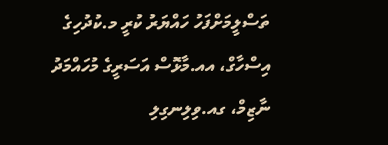ތަސްލީމަށްފަހު ހައްޔަރު ކުރީ މ.ކުދުހިގެ އިސްހާގް، އއ.މާޅޮސް އަސަރީގެ މުހައްމަދު ނާޒިމް، ގއ.ވިލިނގިލި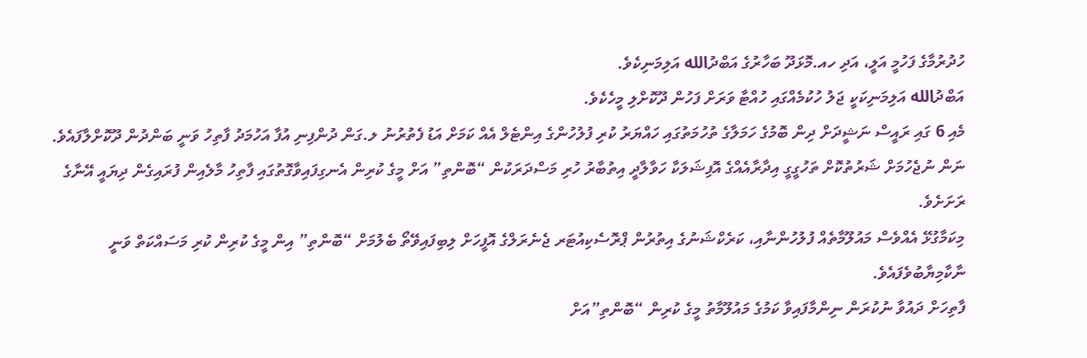ހުދުރުމާގެ ފަހުމީ އަލީ، އަދި ހއ.މޮޅަދޫ ބަހާރުގެ އަބްދުالله އަލިމަނިކެވެ.
އަބްދުالله އަލިމަނިކަކީ ޖަލު ހުކުމެއްގައި ހުއްޓާ ވަރަށް ފަހުން ދޫކޮށްލި މީހެކެވެ.
މެއި 6 ގައި ރައީސް ނަޝީދަށް ދިން ބޮމުގެ ހަމަލާގެ ތުހުމަތުގައި ހައްޔަރު ކުރި ފުލުހުންގެ އިންޓެލް އެއް ކަމަށް އަޑު ފެތުރުނު ލ.ގަން ދުންފިނި އުފާ އަހުމަދު ފާތިހު ވަނީ ބަންދުން ދޫކޮށްލާފައެވެ.
ނަން ނުޖެހުމަށް ޝަރުތުކޮށް ތަހުގީގީ އިދާރާއެއްގެ އޮފިޝަލަކާ ހަވާލާދީ އިތުބާރު ހުރި މަސްދަރަކުން “ބޮންތި” އަށް މީގެ ކުރިން އެނގިފައިވާގޮތުގައި ފާތިހު މާލެއިން ފުރައިގެން ދިޔައީ އޭނާގެ ރަށަށެވެ.
މިކަމާގުޅޭ އެއްވެސް މައުލޫމާތެއް ފުލުހުންނާއި، ކަރެކްޝަނުގެ އިތުރުން ޕްރޮސެކިއުޓަރ ޖެނެރަލްގެ އޮފީހަށް ލިބިފައިވޭތޯ ބެލުމަށް “ބޮންތި” އިން މީގެ ކުރިން ކުރި މަސައްކަތް ވަނީ ނާކާމިޔާބުވެފައެވެ.
ފާތިހަށް ދައުވާ ނުކުރަން ނިންމާފައިވާ ކަމުގެ މައުލޫމާތު މީގެ ކުރިން “ބޮންތި”އަށް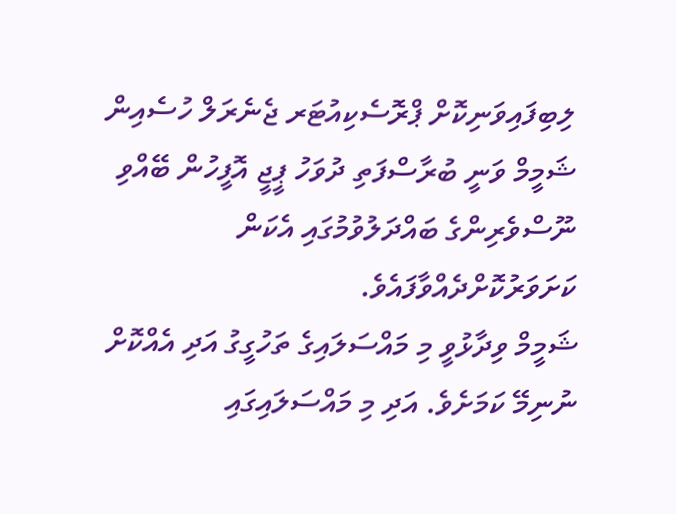ލިބިފައިވަނިކޮށް ޕްރޮސެކިއުޓަރ ޖެނެރަލް ހުސެއިން ޝަމީމް ވަނީ ބުރާސްފަތި ދުވަހު ޕީޖީ އޮފީހުން ބޭއްވި ނޫސްވެރިންގެ ބައްދަލުވުމުގައި އެކަން ކަށަވަރުކޮށްދެއްވާފައެވެ.
ޝަމީމް ވިދާޅުވީ މި މައްސަލައިގެ ތަހުގީގު އަދި އެއްކޮށް ނުނިމޭ ކަމަށެވެ. އަދި މި މައްސަލައިގައި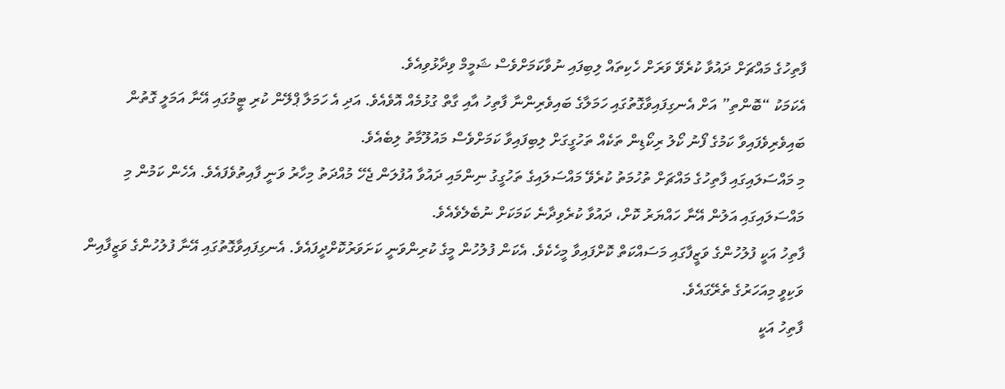ފާތިހުގެ މައްޗަށް ދައުވާ ކުރެވޭ ވަރަށް ހެކިތައް ލިބިފައި ނުވާކަމަށްވެސް ޝަމީމް ވިދާޅުވިއެވެ.
އެކަމަކު “ބޮންތި” އަށް އެނގިފައިވާގޮތުގައި ހަމަލާގެ ބައިވެރިންނާ ފާތިހު އާއި ގާތް ގުޅުމެއް އޮވެއެވެ. އަދި އެ ހަމަލާ ޕްލޭން ކުރި ޓީމުގައި އޭނާ އަމަލީ ގޮތުން ބައިވެރިވެފައިވާ ކަމުގެ ފޯނު ކޯލު ރިކޯޑިން ތަކެއް ތަހުގީގަށް ލިބިފައިވާ ކަމަށްވެސް މައުލޫމާތު ލިބެއެވެ.
މި މައްސަލައިގައި ފާތިހުގެ މައްޗަށް ތުހުމަތު ކުރެވޭ މައްސަލައިގެ ތަހުގީގު ނިންމައި ދައުވާ އުފުލަން ޖެހޭ މުއްދަތު މިހާރު ވަނީ ފާއިތުވެފައެވެ. އެހެން ކަމުން މި މައްސަލައިގައި އަލުން އޭނާ ހައްޔަރު ކޮށް، ދައުވާ ކުރެވިދާނެ ކަމަކަށް ނުބެލެވެއެވެ.
ފާތިހު އަކީ ފުލުހުންގެ ވަޒީފާގައި މަސައްކަތް ކޮށްފައިވާ މީހެކެވެ. އެކަން ފުލުހުން މީގެ ކުރިންވަނީ ކަށަވަރުކޮށްދީފައެވެ. އެނގިފައިވާގޮތުގައި އޭނާ ފުލުހުންގެ ވަޒީފާއިން ވަކިވީ މިއަހަރުގެ ތެރޭގައެވެ.
ފާތިހު އަކީ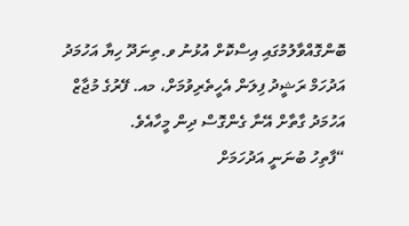ބޮންގޮއްވާލުމުގައި އިސްކޮށް އުޅުނު ވ.ތިނަދޫ ހިޔާ އަހުމަދު އަދުހަމް ރަޝީދު ފިލަން އެހީތެރިވުމަށް، މއ. ފޭރުގެ މުޖާޒް އަހުމަދު ގާތާށް އޭނާ ގެންގޮސް ދިން މީހާއެވެ.
“ފާތިހު ބުނަނީ އަދުހަމަށް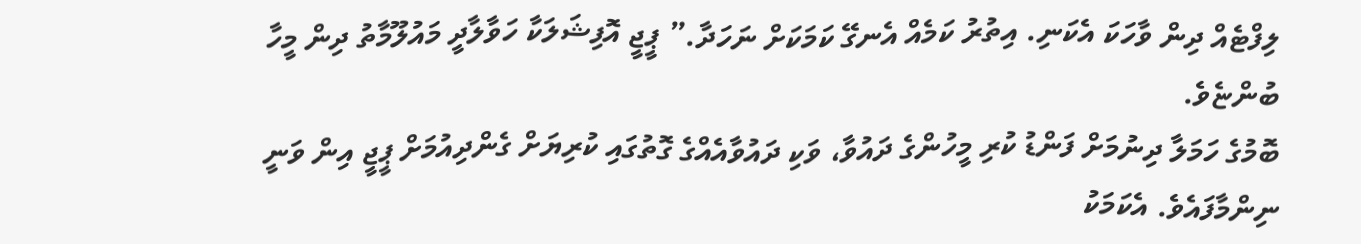ލިފްޓެއް ދިން ވާހަކަ އެކަނި. އިތުރު ކަމެއް އެނގޭ ކަމަކަށް ނަހަދާ.” ޕީޖީ އޮފިޝަލަކާ ހަވާލާދީ މައުލޫމާތު ދިން މީހާ ބުންޏެވެ.
ބޮމުގެ ހަމަލާ ދިނުމަށް ފަންޑު ކުރި މީހުންގެ ދައުވާ، ވަކި ދައުވާއެއްގެ ގޮތުގައި ކުރިޔަށް ގެންދިއުމަށް ޕީޖީ އިން ވަނީ ނިންމާފައެވެ. އެކަމަކު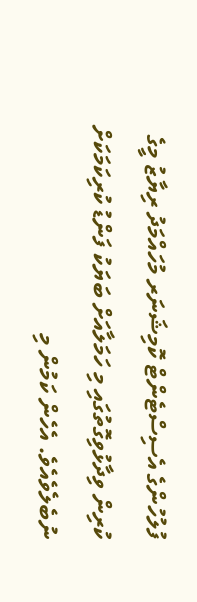ފުލުހުންގެ އެސިސްޓެންޓް ކޮމިޝަނަރ މުހައްމަދު ރިޔާޒު މީގެ ކުރިން ވިދާޅުވިގޮތުގައި މި ހަމަލާއަށް ބަޔަކު ފަންޑު ކުރިކަމަކަށް ނުބެލެވެއެވެ. އެހެން ކަމުން މި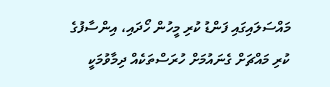މައްސަލައިގައި ފަންޑު ކުރި މީހުން ހޯދައި، އިންސާފުގެ ކުރި މައްޗަށް ގެނައުމަށް ހުރަސްތަކެއް ދިމާވުމަކީ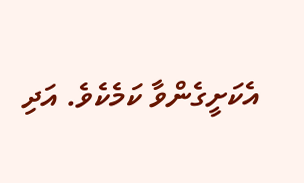އެކަށީގެންވާ ކަމެކެވެ. އަދި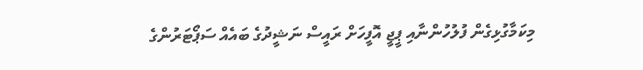މިކަމާގުޅިގެން ފުލުހުންނާއި ޕީޖީ އޮފީހަށް ރައީސް ނަޝީދުގެ ބައެއް ސަޕޯޓަރުންގެ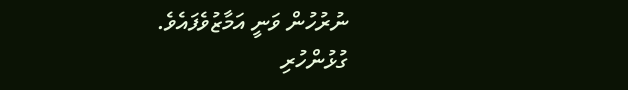ނުރުހުން ވަނީ އަމާޒުވެފައެވެ.
ގުޅުންހުރި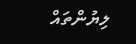ލިޔުންތައް